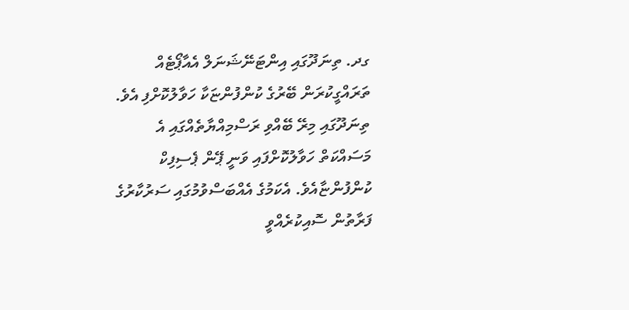ގދ. ތިނަދޫގައި އިންޓަނޭޝަނަލް އެއާޕޯޓެއް ތަރައްގީކުރަން ބޭރުގެ ކުންފުންޏަކާ ހަވާލުކޮށްފި އެވެ.
ތިނަދޫގައި މިރޭ ބޭއްވި ރަސްމިއްޔާތެއްގައި އެ މަސައްކަތް ހަވާލުކޮށްފައި ވަނީ ޕޭން ޕެސިފިކް ކުންފުންޏާއެވެ. އެކަމުގެ އެއްބަސްވުމުގައި ސަރުކާރުގެ ފަރާތުން ސޮއިކުރެއްވީ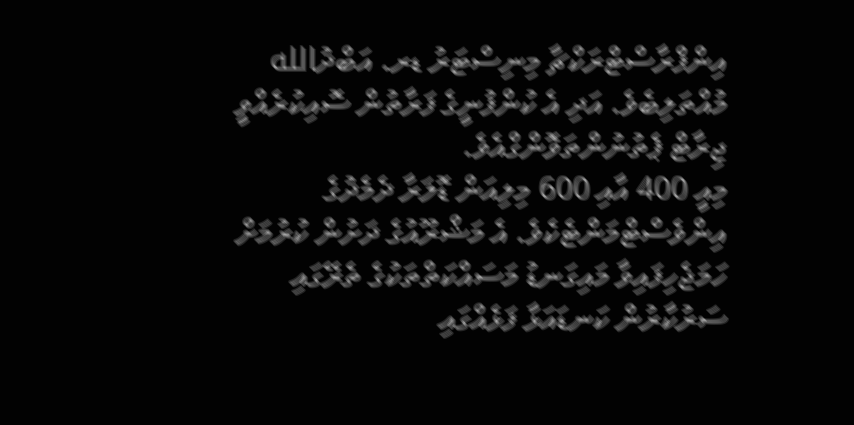އިންފްރާސްޓްރަކްޗާ މިނިސްޓަރު ޑރ. އަބްދުالله މުއްތަލިބެވެ. އަދި އެ ކުންފުނީގެ ފަރާތުން ސޮއިކުރެއްވީ ޖިރާޓް ޕެތުނުންތަވޮންގްއެވެ.
މިއީ 400 އާއި 600 މިލިއަން ޑޮލަރާ ދެމެދުގެ އިންވެސްޓްމަންޓެކެވެ. އެ މަޝްރޫއުގެ ދަށުން ކުރުމަށް ހަމަޖެހިފައިވާ މައިގަނޑު މަސައްކަތްތަކުގެ ތެރޭގައި ސަރުކާރުން ކަނޑައަޅާ ފަޅެއްގައި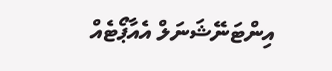އިންޓަނޭޝަނަލް އެއާޕޯޓެއް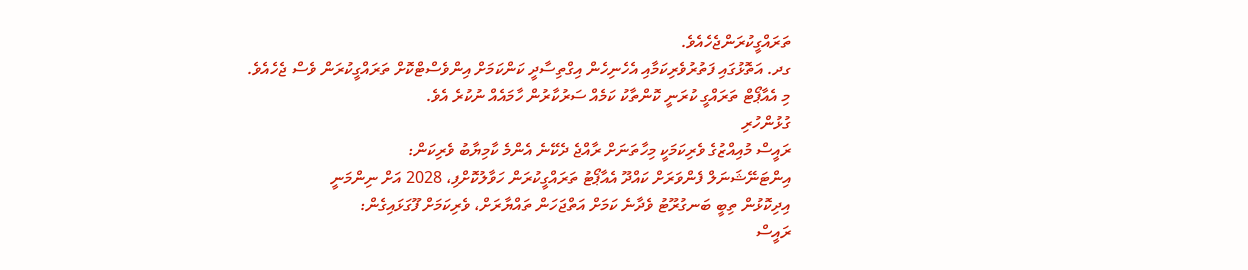ތަރައްގީކުރަންޖެހެއެވެ.
ގދ. އަތޮޅުގައި ފަތުރުވެރިކަމާއި އެހެނިހެން އިގްތިސާދީ ކަންކަމަށް އިންވެސްޓްކޮށް ތަރައްގީކުރަން ވެސް ޖެހެއެވެ.
މި އެއާޕޯޓް ތަރައްގީ ކުރަނީ ކޮންތާކު ކަމެއް ސަރުކާރުން ހާމައެއް ނުކުރެ އެވެ.
ގުޅުންހުރި
ރައީސް މުއިއްޒުގެ ވެރިކަމަކީ މިހާތަނަށް ރާއްޖެ ދެކޭނެ އެންމެ ކާމިޔާބު ވެރިކަން:
އިންޓަނޭޝަނަލް ފެންވަރަށް ކައްދޫ އެއާޕޯޓު ތަރައްގީކުރަން ހަވާލުކޮށްފި، 2028 އަށް ނިންމަނީ
އިދިކޮޅުން ތިބީ ބަނގުރޫޓު ވެދާނެ ކަމަށް އަތްޖަހަން ތައްޔާރަށް، ވެރިކަމަށް ފޫގަޅައިގެން:
ރައީސް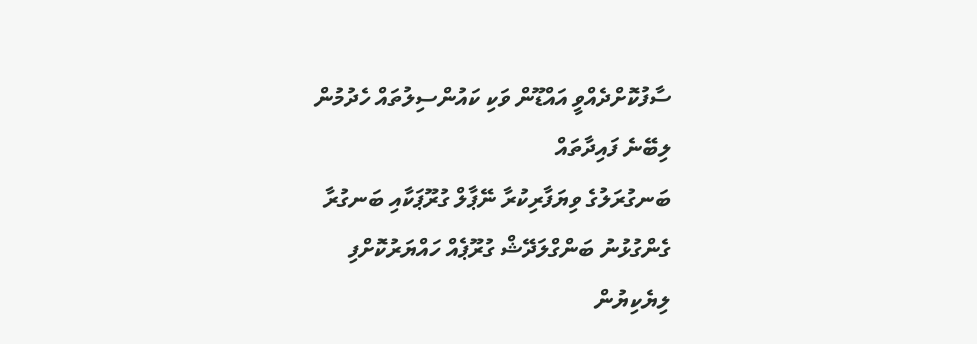ސާފުކޮށްދެއްވީ އައްޑޫން ވަކި ކައުންސިލުތައް ހެދުމުން ލިބޭނެ ފައިދާތައް
ބަނގުރަލުގެ ވިޔަފާރިކުރާ ނޭޕާލް ގުރޫޕަކާއި ބަނގުރާ ގެންގުޅުނު ބަންގްލަދޭޝް ގުރޫޕެއް ހައްޔަރުކޮށްފި
ލިޔެކިޔުން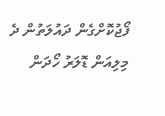ފޯޖުކޮށްގެން ދައުލަތުން ދެ މިލިއަން ޑޮލަރު ހޯދަން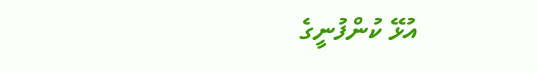އުޅޭ ކުންފުނީގެ